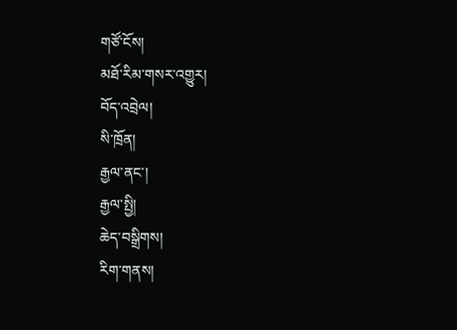གཙོ་ངོས།
མཐོ་རིམ་གསར་འགྱུར།
བོད་འབྲེལ།
སི་ཁྲོན།
རྒྱལ་ནང་།
རྒྱལ་སྤྱི།
ཆེད་བསྒྲིགས།
རིག་གནས།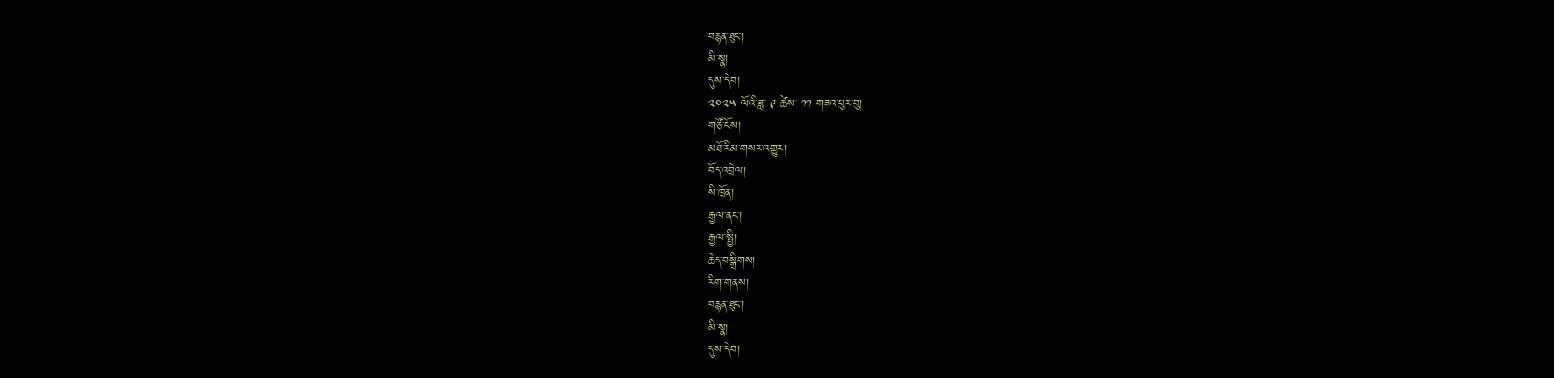བརྙན་ཐུང་།
མི་སྣ།
དུས་དེབ།
༢༠༢༥ ལོའི་ཟླ་ ༩ ཚེས་ ༡༡ གཟའ་ཕུར་བུ།
གཙོ་ངོས།
མཐོ་རིམ་གསར་འགྱུར།
བོད་འབྲེལ།
སི་ཁྲོན།
རྒྱལ་ནང་།
རྒྱལ་སྤྱི།
ཆེད་བསྒྲིགས།
རིག་གནས།
བརྙན་ཐུང་།
མི་སྣ།
དུས་དེབ།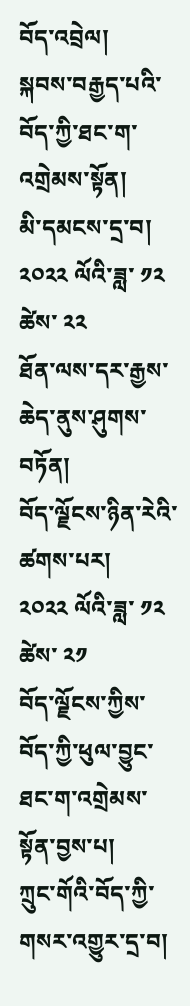བོད་འབྲེལ།
སྐབས་བརྒྱད་པའི་བོད་ཀྱི་ཐང་ག་འགྲེམས་སྟོན།
མི་དམངས་དྲ་བ།
༢༠༢༢ ལོའི་ཟླ་ ༡༢ ཚེས་ ༢༢
ཐོན་ལས་དར་རྒྱས་ཆེད་ནུས་ཤུགས་བཏོན།
བོད་ལྗོངས་ཉིན་རེའི་ཚགས་པར།
༢༠༢༢ ལོའི་ཟླ་ ༡༢ ཚེས་ ༢༡
བོད་ལྗོངས་ཀྱིས་བོད་ཀྱི་ཕུལ་བྱུང་ཐང་ག་འགྲེམས་སྟོན་བྱས་པ།
ཀྲུང་གོའི་བོད་ཀྱི་གསར་འགྱུར་དྲ་བ།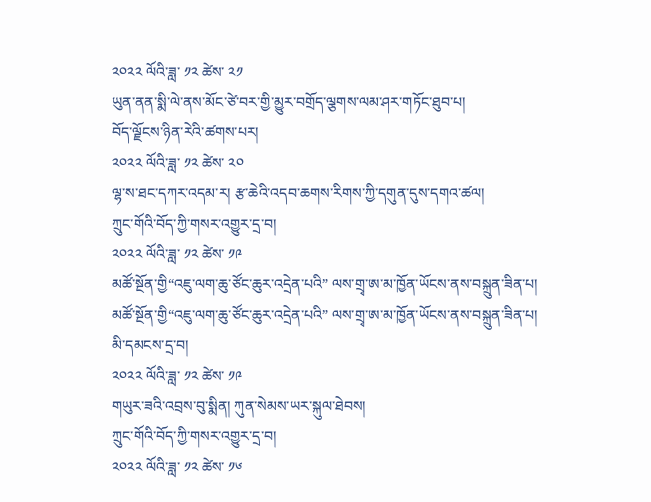༢༠༢༢ ལོའི་ཟླ་ ༡༢ ཚེས་ ༢༡
ཡུན་ནན་སྨི་ལེ་ནས་མོང་ཙེ་བར་གྱི་མྱུར་བགྲོད་ལྕགས་ལམ་ཤར་གཏོང་ཐུབ་པ།
བོད་ལྗོངས་ཉིན་རེའི་ཚགས་པར།
༢༠༢༢ ལོའི་ཟླ་ ༡༢ ཚེས་ ༢༠
ལྷ་ས་ཐང་དཀར་འདམ་ར། རྩ་ཆེའི་འདབ་ཆགས་རིགས་ཀྱི་དགུན་དུས་དགའ་ཚལ།
ཀྲུང་གོའི་བོད་ཀྱི་གསར་འགྱུར་དྲ་བ།
༢༠༢༢ ལོའི་ཟླ་ ༡༢ ཚེས་ ༡༩
མཚོ་སྔོན་གྱི“འཇུ་ལག་ཆུ་ཙོང་ཆུར་འདྲེན་པའི” ལས་གྲྭ་ཨ་མ་ཁྱོན་ཡོངས་ནས་བསྐྲུན་ཟིན་པ།
མཚོ་སྔོན་གྱི“འཇུ་ལག་ཆུ་ཙོང་ཆུར་འདྲེན་པའི” ལས་གྲྭ་ཨ་མ་ཁྱོན་ཡོངས་ནས་བསྐྲུན་ཟིན་པ།
མི་དམངས་དྲ་བ།
༢༠༢༢ ལོའི་ཟླ་ ༡༢ ཚེས་ ༡༩
གཡུར་ཟའི་འབྲས་བུ་སྨིན། ཀུན་སེམས་ཡར་སྐུལ་ཐེབས།
ཀྲུང་གོའི་བོད་ཀྱི་གསར་འགྱུར་དྲ་བ།
༢༠༢༢ ལོའི་ཟླ་ ༡༢ ཚེས་ ༡༦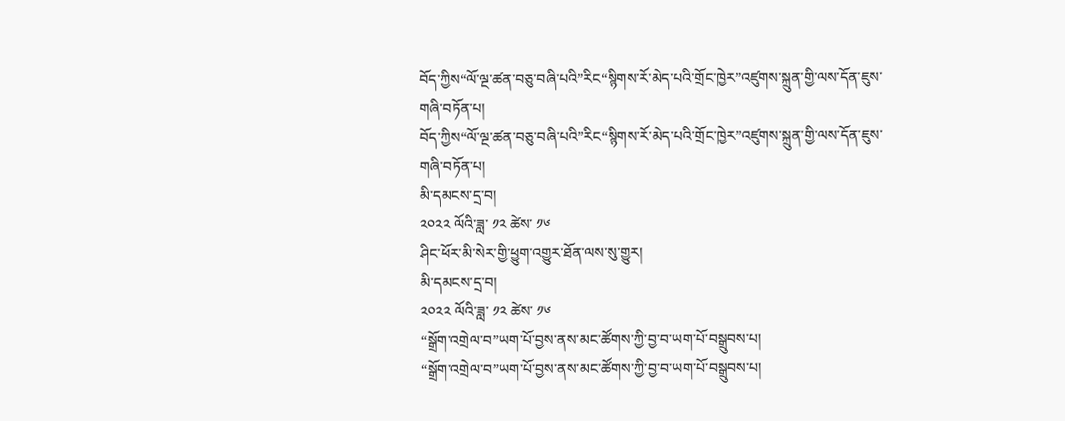བོད་ཀྱིས“ལོ་ལྔ་ཚན་བཅུ་བཞི་པའི”རིང“སྙིགས་རོ་མེད་པའི་གྲོང་ཁྱེར”འཛུགས་སྐྲུན་གྱི་ལས་དོན་ཇུས་གཞི་བཏོན་པ།
བོད་ཀྱིས“ལོ་ལྔ་ཚན་བཅུ་བཞི་པའི”རིང“སྙིགས་རོ་མེད་པའི་གྲོང་ཁྱེར”འཛུགས་སྐྲུན་གྱི་ལས་དོན་ཇུས་གཞི་བཏོན་པ།
མི་དམངས་དྲ་བ།
༢༠༢༢ ལོའི་ཟླ་ ༡༢ ཚེས་ ༡༦
ཤིང་ཕོར་མི་སེར་གྱི་ཕྱུག་འགྱུར་ཐོན་ལས་སུ་གྱུར།
མི་དམངས་དྲ་བ།
༢༠༢༢ ལོའི་ཟླ་ ༡༢ ཚེས་ ༡༦
“སྒྲོག་འགྲེལ་བ”ཡག་པོ་བྱས་ནས་མང་ཚོགས་ཀྱི་བྱ་བ་ཡག་པོ་བསྒྲུབས་པ།
“སྒྲོག་འགྲེལ་བ”ཡག་པོ་བྱས་ནས་མང་ཚོགས་ཀྱི་བྱ་བ་ཡག་པོ་བསྒྲུབས་པ།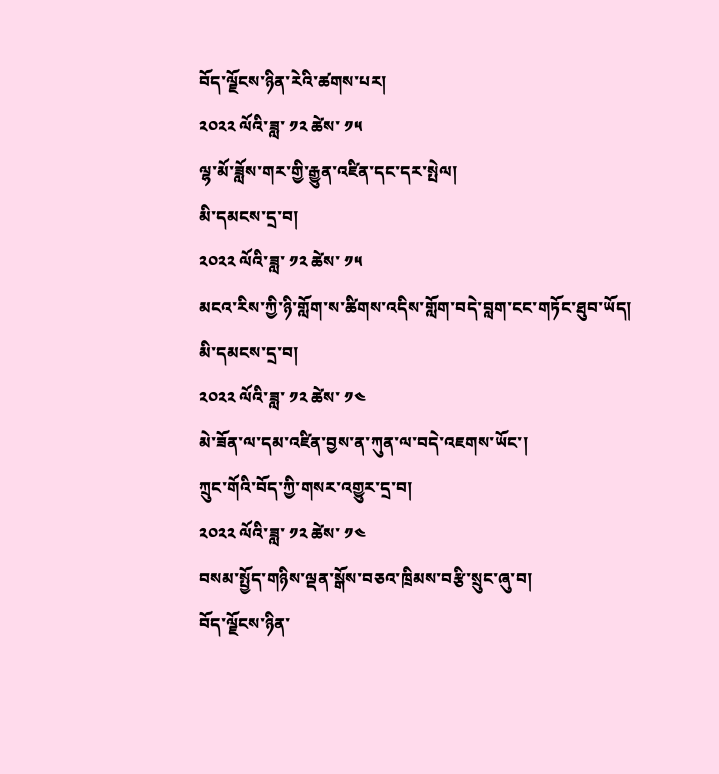བོད་ལྗོངས་ཉིན་རེའི་ཚགས་པར།
༢༠༢༢ ལོའི་ཟླ་ ༡༢ ཚེས་ ༡༥
ལྷ་མོ་ཟློས་གར་གྱི་རྒྱུན་འཛིན་དང་དར་སྤེལ།
མི་དམངས་དྲ་བ།
༢༠༢༢ ལོའི་ཟླ་ ༡༢ ཚེས་ ༡༥
མངའ་རིས་ཀྱི་ཉི་གློག་ས་ཚིགས་འདིས་གློག་བདེ་བླག་ངང་གཏོང་ཐུབ་ཡོད།
མི་དམངས་དྲ་བ།
༢༠༢༢ ལོའི་ཟླ་ ༡༢ ཚེས་ ༡༤
མེ་ཟོན་ལ་དམ་འཛིན་བྱས་ན་ཀུན་ལ་བདེ་འཇགས་ཡོང་།
ཀྲུང་གོའི་བོད་ཀྱི་གསར་འགྱུར་དྲ་བ།
༢༠༢༢ ལོའི་ཟླ་ ༡༢ ཚེས་ ༡༤
བསམ་སྤྱོད་གཉིས་ལྡན་སྒོས་བཅའ་ཁྲིམས་བརྩི་སྲུང་ཞུ་བ།
བོད་ལྗོངས་ཉིན་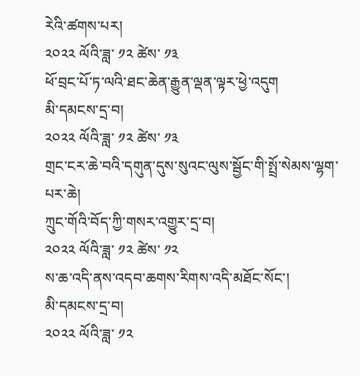རེའི་ཚགས་པར།
༢༠༢༢ ལོའི་ཟླ་ ༡༢ ཚེས་ ༡༣
ཕོ་བྲང་པོ་ཏ་ལའི་ཐང་ཆེན་རྒྱུན་ལྡན་ལྟར་ཕྱེ་འདུག
མི་དམངས་དྲ་བ།
༢༠༢༢ ལོའི་ཟླ་ ༡༢ ཚེས་ ༡༣
གྲང་ངར་ཆེ་བའི་དགུན་དུས་སུའང་ལུས་སྦྱོང་གི་སྤྲོ་སེམས་ལྷག་པར་ཆེ།
ཀྲུང་གོའི་བོད་ཀྱི་གསར་འགྱུར་དྲ་བ།
༢༠༢༢ ལོའི་ཟླ་ ༡༢ ཚེས་ ༡༢
ས་ཆ་འདི་ནས་འདབ་ཆགས་རིགས་འདི་མཐོང་སོང་།
མི་དམངས་དྲ་བ།
༢༠༢༢ ལོའི་ཟླ་ ༡༢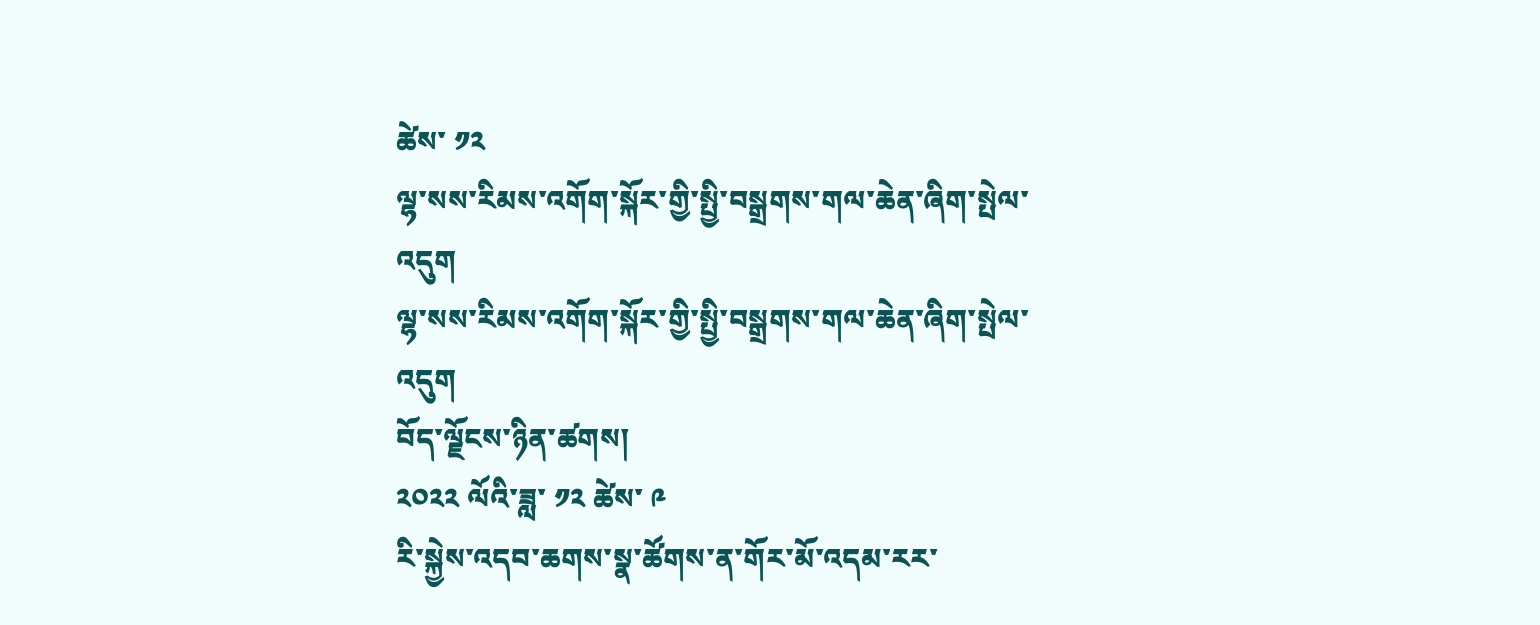ཚེས་ ༡༢
ལྷ་སས་རིམས་འགོག་སྐོར་གྱི་སྤྱི་བསྒྲགས་གལ་ཆེན་ཞིག་སྤེལ་འདུག
ལྷ་སས་རིམས་འགོག་སྐོར་གྱི་སྤྱི་བསྒྲགས་གལ་ཆེན་ཞིག་སྤེལ་འདུག
བོད་ལྗོངས་ཉིན་ཚགས།
༢༠༢༢ ལོའི་ཟླ་ ༡༢ ཚེས་ ༩
རི་སྐྱེས་འདབ་ཆགས་སྣ་ཚོགས་ན་གོར་མོ་འདམ་རར་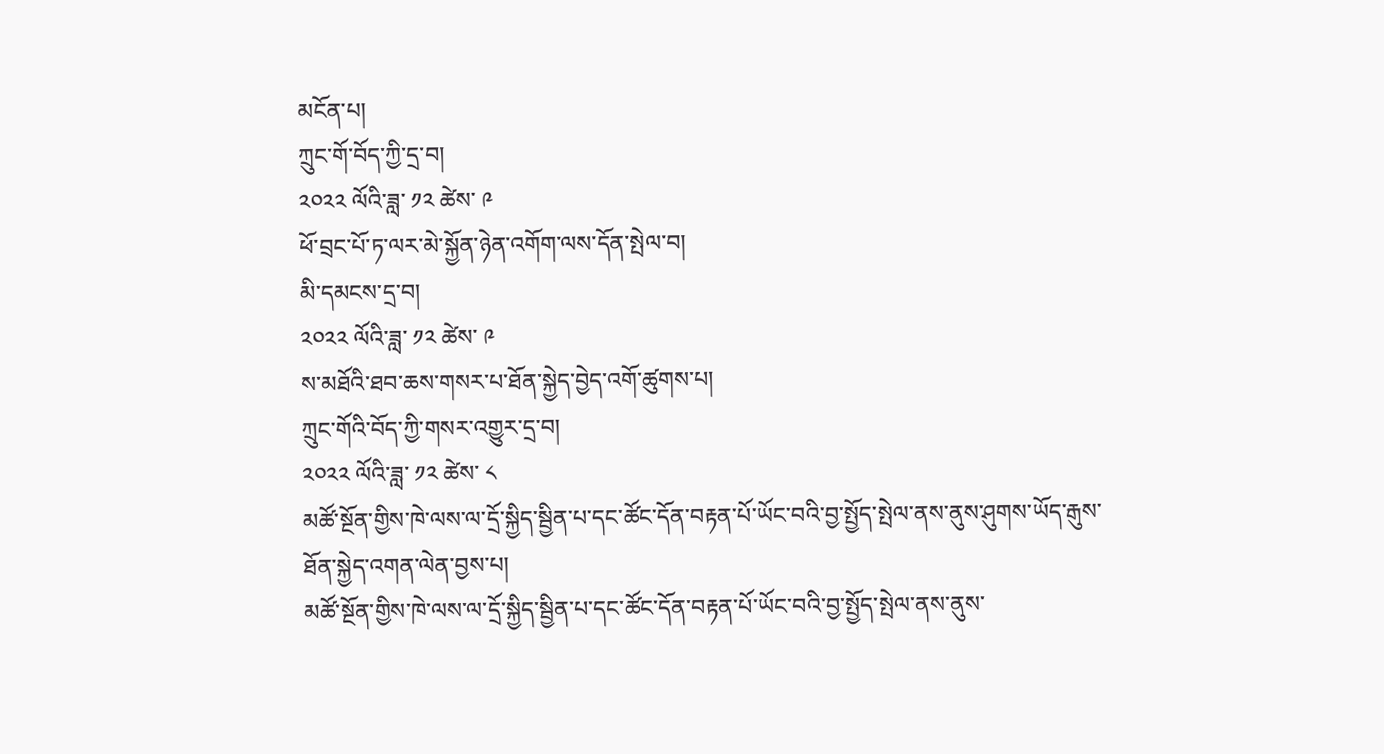མངོན་པ།
ཀྲུང་གོ་བོད་ཀྱི་དྲ་བ།
༢༠༢༢ ལོའི་ཟླ་ ༡༢ ཚེས་ ༩
ཕོ་བྲང་པོ་ཏ་ལར་མེ་སྐྱོན་ཉེན་འགོག་ལས་དོན་སྤེལ་བ།
མི་དམངས་དྲ་བ།
༢༠༢༢ ལོའི་ཟླ་ ༡༢ ཚེས་ ༩
ས་མཐོའི་ཐབ་ཆས་གསར་པ་ཐོན་སྐྱེད་བྱེད་འགོ་ཚུགས་པ།
ཀྲུང་གོའི་བོད་ཀྱི་གསར་འགྱུར་དྲ་བ།
༢༠༢༢ ལོའི་ཟླ་ ༡༢ ཚེས་ ༨
མཚོ་སྔོན་གྱིས་ཁེ་ལས་ལ་དྲོ་སྐྱིད་སྦྱིན་པ་དང་ཚོང་དོན་བརྟན་པོ་ཡོང་བའི་བྱ་སྤྱོད་སྤེལ་ནས་ནུས་ཤུགས་ཡོད་རྒུས་ཐོན་སྐྱེད་འགན་ལེན་བྱས་པ།
མཚོ་སྔོན་གྱིས་ཁེ་ལས་ལ་དྲོ་སྐྱིད་སྦྱིན་པ་དང་ཚོང་དོན་བརྟན་པོ་ཡོང་བའི་བྱ་སྤྱོད་སྤེལ་ནས་ནུས་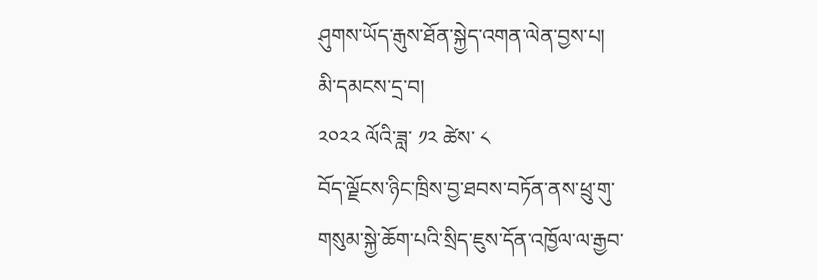ཤུགས་ཡོད་རྒུས་ཐོན་སྐྱེད་འགན་ལེན་བྱས་པ།
མི་དམངས་དྲ་བ།
༢༠༢༢ ལོའི་ཟླ་ ༡༢ ཚེས་ ༨
བོད་ལྗོངས་ཉིང་ཁྲིས་བྱ་ཐབས་བཏོན་ནས་ཕྲུ་གུ་གསུམ་སྐྱེ་ཆོག་པའི་སྲིད་ཇུས་དོན་འཁྱོལ་ལ་རྒྱབ་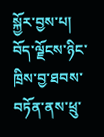སྐྱོར་བྱས་པ།
བོད་ལྗོངས་ཉིང་ཁྲིས་བྱ་ཐབས་བཏོན་ནས་ཕྲུ་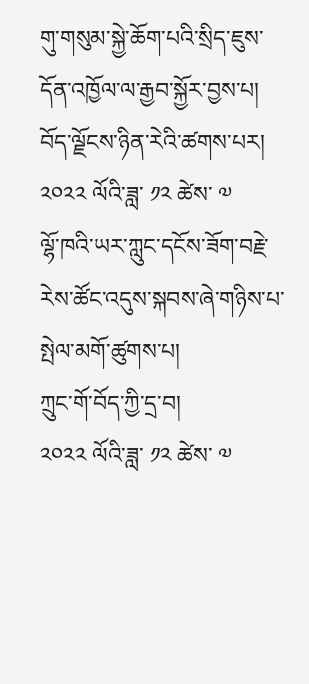གུ་གསུམ་སྐྱེ་ཆོག་པའི་སྲིད་ཇུས་དོན་འཁྱོལ་ལ་རྒྱབ་སྐྱོར་བྱས་པ།
བོད་ལྗོངས་ཉིན་རེའི་ཚགས་པར།
༢༠༢༢ ལོའི་ཟླ་ ༡༢ ཚེས་ ༧
ལྷོ་ཁའི་ཡར་ཀླུང་དངོས་ཟོག་བརྗེ་རེས་ཚོང་འདུས་སྐབས་ཞེ་གཉིས་པ་སྤེལ་མགོ་ཚུགས་པ།
ཀྲུང་གོ་བོད་ཀྱི་དྲ་བ།
༢༠༢༢ ལོའི་ཟླ་ ༡༢ ཚེས་ ༧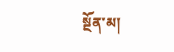སྔོན་མ།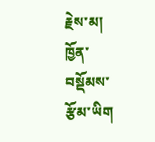རྗེས་མ།
ཁྱོན་བསྡོམས་རྩོམ་ཡིག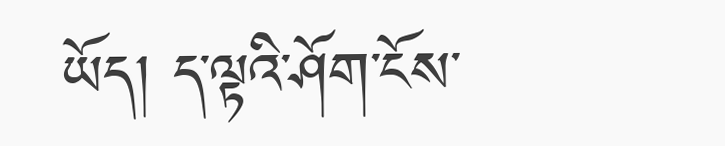ཡོད། ད་ལྟའི་ཤོག་ངོས་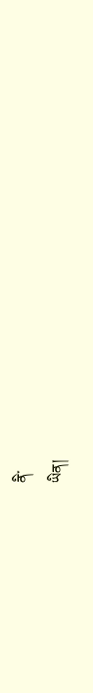ནི་
ཡིན།